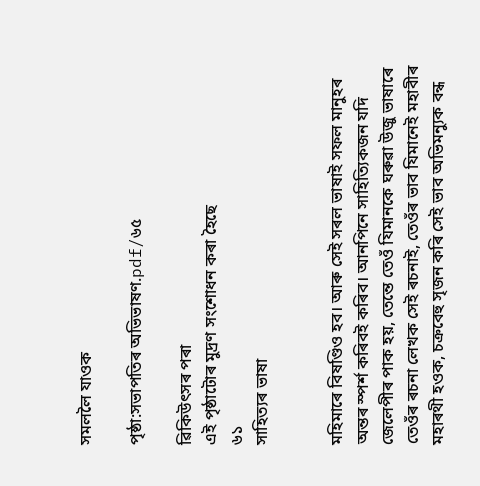সমললৈ যাওক

পৃষ্ঠা:সভাপতিৰ অভিভাষণ.pdf/৬৫

ৱিকিউৎসৰ পৰা
এই পৃষ্ঠাটোৰ মুদ্ৰণ সংশোধন কৰা হৈছে
৬১
সাহিত্যৰ ভাষা


মহিমাৰে বিষণ্ডিও হব। আৰু সেই সৰল ভাষাই সফল মানুহৰ অন্তৰ স্পৰ্শ কৰিবই কৰিব। আনপিনে সাহিত্যিকজন যদি জেলেপীৰ পাক হয়, তেন্তে তেওঁ যিমানকে ঘৰুৱা উজু ভাষাৰে তেওঁৰ ৰচনা লেখক সেই ৰচনাই, তেওঁৰ ভাব যিমানেই মহাবীৰ মহাৰথী হওক, চক্ৰবেহু সৃজন কৰি সেই ভাব অভিমন্যুক বন্ধ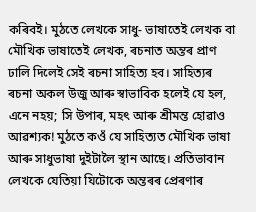কৰিবই। মুঠতে লেখকে সাধু- ভাষাতেই লেখক বা মৌখিক ভাষাতেই লেখক, ৰচনাত অন্তৰ প্ৰাণ ঢালি দিলেই সেই ৰচনা সাহিত্য হব। সাহিত্যৰ ৰচনা অকল উজু আৰু স্বাভাবিক হলেই যে হল, এনে নহয়; সি উপাৰ, মহৎ আৰু শ্ৰীমন্ত হোৱাও আৱশ্যক! মুঠতে কওঁ যে সাহিত্যত মৌখিক ভাষা আৰু সাধুভাষা দুইটালৈ স্থান আছে। প্ৰতিভাবান লেখকে যেতিয়া যিটোকে অন্তৰৰ প্ৰেৰণাৰ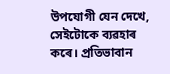উপযোগী যেন দেখে, সেইটোকে ব্যৱহাৰ কৰে। প্ৰতিভাবান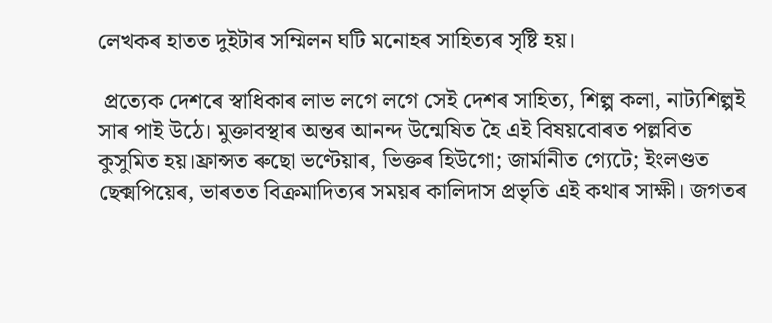লেখকৰ হাতত দুইটাৰ সম্মিলন ঘটি মনোহৰ সাহিত্যৰ সৃষ্টি হয়।

 প্ৰত্যেক দেশৰে স্বাধিকাৰ লাভ লগে লগে সেই দেশৰ সাহিত্য, শিল্প কলা, নাট্যশিল্পই সাৰ পাই উঠে। মুক্তাবস্থাৰ অন্তৰ আনন্দ উন্মেষিত হৈ এই বিষয়বোৰত পল্লবিত কুসুমিত হয়।ফ্ৰান্সত ৰুছো ভণ্টেয়াৰ, ভিক্তৰ হিউগো; জাৰ্মানীত গ্যেটে; ইংলণ্ডত ছেক্মপিয়েৰ, ভাৰতত বিক্ৰমাদিত্যৰ সময়ৰ কালিদাস প্ৰভৃতি এই কথাৰ সাক্ষী। জগতৰ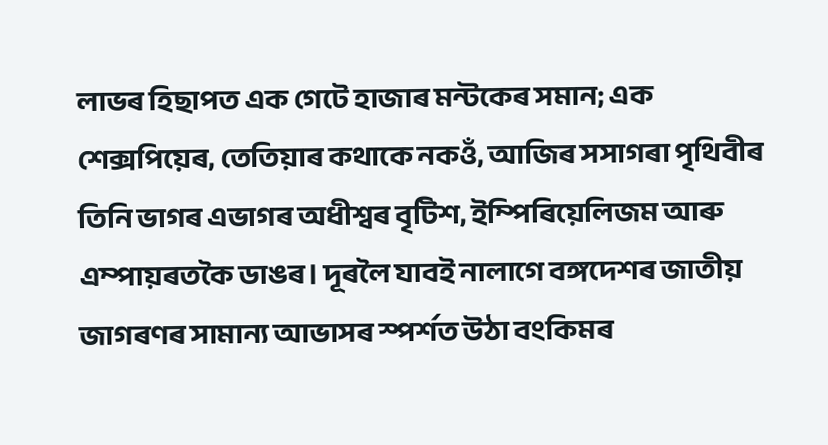লাভৰ হিছাপত এক গেটে হাজাৰ মন্টকেৰ সমান; এক শেক্সপিয়েৰ, তেতিয়াৰ কথাকে নকওঁ, আজিৰ সসাগৰা পৃথিবীৰ তিনি ভাগৰ এভাগৰ অধীশ্বৰ বৃটিশ, ইম্পিৰিয়েলিজম আৰু এম্পায়ৰতকৈ ডাঙৰ। দূৰলৈ যাবই নালাগে বঙ্গদেশৰ জাতীয় জাগৰণৰ সামান্য আভাসৰ স্পৰ্শত উঠা বংকিমৰ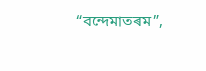“বন্দেমাতৰম”,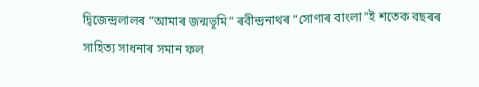দ্বিজেন্দ্ৰলালৰ “আমাৰ জন্মভূমি” ৰবীন্দ্ৰনাথৰ “সোণাৰ বাংলা”ই শতেক বছৰৰ সাহিত্য সাধনাৰ সমান ফল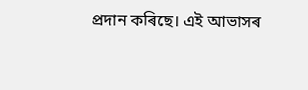প্ৰদান কৰিছে। এই আভাসৰ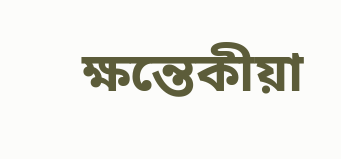ক্ষন্তেকীয়া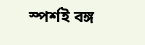স্পৰ্শই বঙ্গ